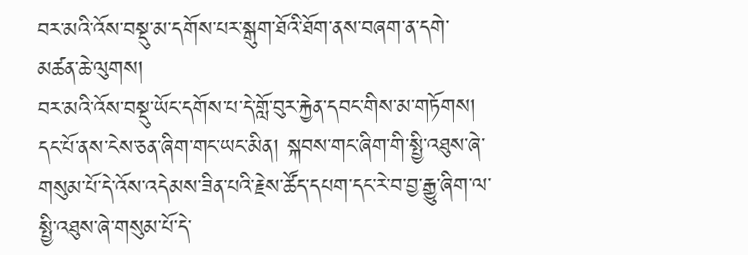བར་མའི་འོས་བསྡུ་མ་དགོས་པར་སྒུག་ཐོའི་ཐོག་ནས་བཞག་ན་དགེ་མཚན་ཆེ་ལུགས།
བར་མའི་འོས་བསྡུ་ཡོང་དགོས་པ་དེ་གློ་བུར་རྐྱེན་དབང་གིས་མ་གཏོགས། དང་པོ་ནས་ངེས་ཅན་ཞིག་གང་ཡང་མིན། སྐབས་གང་ཞིག་གི་སྤྱི་འཐུས་ཞེ་གསུམ་པོ་དེ་འོས་འདེམས་ཟིན་པའི་རྗེས་ཚོད་དཔག་དང་རེ་བ་བྱ་རྒྱུ་ཞིག་ལ་སྤྱི་འཐུས་ཞེ་གསུམ་པོ་དེ་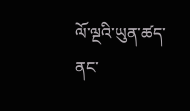ལོ་ལྔའི་ཡུན་ཚད་ནང་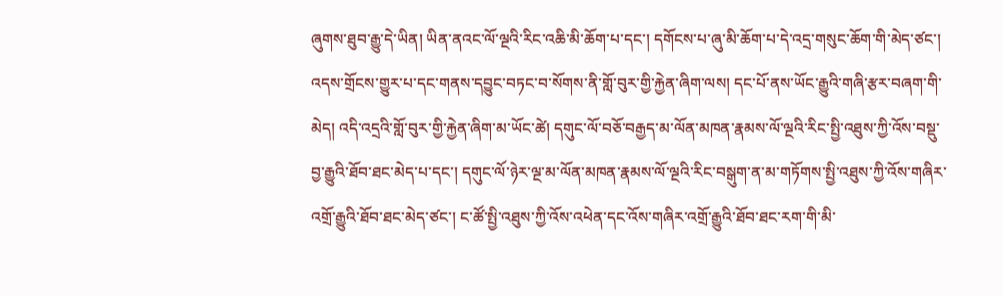ཞུགས་ཐུབ་རྒྱུ་དེ་ཡིན། ཡིན་ནའང་ལོ་ལྔའི་རིང་འཆི་མི་ཆོག་པ་དང་། དགོངས་པ་ཞུ་མི་ཆོག་པ་དེ་འདྲ་གསུང་ཆོག་གི་མེད་ཙང་། འདས་གྲོངས་གྱུར་པ་དང་གནས་དབྱུང་བཏང་བ་སོགས་ནི་གློ་བུར་གྱི་རྐྱེན་ཞིག་ལས། དང་པོ་ནས་ཡོང་རྒྱུའི་གཞི་རྩར་བཞག་གི་མེད། འདི་འདྲའི་གློ་བུར་གྱི་རྐྱེན་ཞིག་མ་ཡོང་ཚེ། དགུང་ལོ་བཅོ་བརྒྱད་མ་ལོན་མཁན་རྣམས་ལོ་ལྔའི་རིང་སྤྱི་འཐུས་ཀྱི་འོས་བསྡུ་བྱ་རྒྱུའི་ཐོབ་ཐང་མེད་པ་དང་། དགུང་ལོ་ཉེར་ལྔ་མ་ལོན་མཁན་རྣམས་ལོ་ལྔའི་རིང་བསྒུག་ན་མ་གཏོགས་སྤྱི་འཐུས་ཀྱི་འོས་གཞིར་འགྲོ་རྒྱུའི་ཐོབ་ཐང་མེད་ཙང་། ང་ཚོ་སྤྱི་འཐུས་ཀྱི་འོས་འཕེན་དང་འོས་གཞིར་འགྲོ་རྒྱུའི་ཐོབ་ཐང་རག་གི་མི་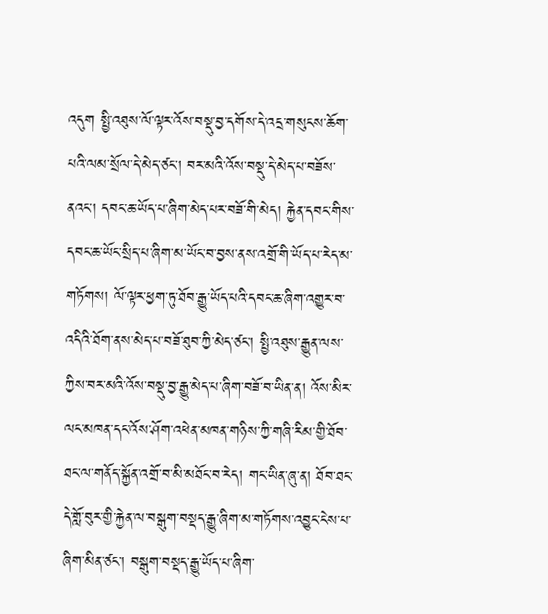འདུག སྤྱི་འཐུས་ལོ་ལྟར་འོས་བསྡུ་བྱ་དགོས་དེ་འདྲ་གསུངས་ཆོག་པའི་ལམ་སྲོལ་དེ་མེད་ཙང་། བར་མའི་འོས་བསྡུ་དེ་མེད་པ་བཟོས་ནའང་། དབང་ཆ་ཡོད་པ་ཞིག་མེད་པར་བཟོ་གི་མེད། རྐྱེན་དབང་གིས་དབང་ཆ་ཡོང་སྲིད་པ་ཞིག་མ་ཡོང་བ་བྱས་ནས་འགྲོ་གི་ཡོད་པ་རེད་མ་གཏོགས། ལོ་ལྟར་ཕྱག་ཏུ་ཐོབ་རྒྱུ་ཡོད་པའི་དབང་ཆ་ཞིག་འགྱུར་བ་འདིའི་ཐོག་ནས་མེད་པ་བཟོ་ཐུབ་ཀྱི་མེད་ཙང་། སྤྱི་འཐུས་རྒྱུན་ལས་ཀྱིས་བར་མའི་འོས་བསྡུ་བྱ་རྒྱུ་མེད་པ་ཞིག་བཟོ་བ་ཡིན་ན། འོས་མིར་ལང་མཁན་དང་འོས་ཤོག་འཕེན་མཁན་གཉིས་ཀྱི་གཞི་རིམ་གྱི་ཐོབ་ཐང་ལ་གནོད་སྐྱོན་འགྲོ་བ་མི་མཐོང་བ་རེད། གང་ཡིན་ཞུ་ན། ཐོབ་ཐང་དེ་གློ་བུར་གྱི་རྐྱེན་ལ་བསྒུག་བསྡད་རྒྱུ་ཞིག་མ་གཏོགས་འབྱུང་ངེས་པ་ཞིག་མིན་ཙང་། བསྒུག་བསྡད་རྒྱུ་ཡོད་པ་ཞིག་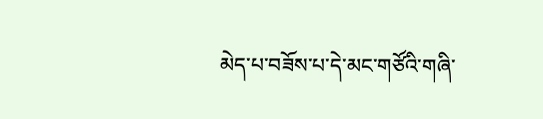མེད་པ་བཟོས་པ་དེ་མང་གཙོའི་གཞི་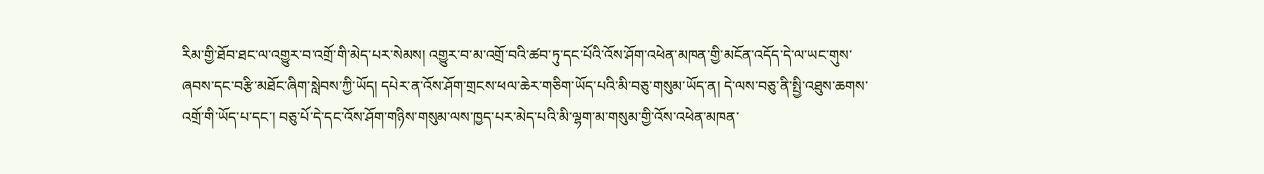རིམ་གྱི་ཐོབ་ཐང་ལ་འགྱུར་བ་འགྲོ་གི་མེད་པར་སེམས། འགྱུར་བ་མ་འགྲོ་བའི་ཚབ་ཏུ་དང་པོའི་འོས་ཤོག་འཕེན་མཁན་གྱི་མངོན་འདོད་དེ་ལ་ཡང་གུས་ཞབས་དང་བརྩི་མཐོང་ཞིག་སླེབས་ཀྱི་ཡོད། དཔེར་ན་འོས་ཤོག་གྲངས་ཕལ་ཆེར་གཅིག་ཡོད་པའི་མི་བཅུ་གསུམ་ཡོད་ན། དེ་ལས་བཅུ་ནི་སྤྱི་འཐུས་ཆགས་འགྲོ་གི་ཡོད་པ་དང་། བཅུ་པོ་དེ་དང་འོས་ཤོག་གཉིས་གསུམ་ལས་ཁྱད་པར་མེད་པའི་མི་ལྷག་མ་གསུམ་གྱི་འོས་འཕེན་མཁན་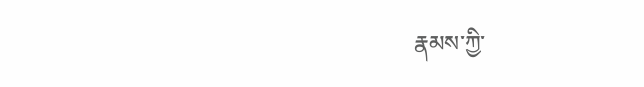རྣམས་ཀྱི་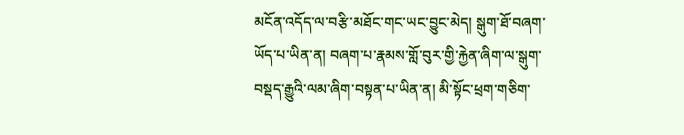མངོན་འདོད་ལ་བརྩི་མཐོང་གང་ཡང་བྱུང་མེད། སྒུག་ཐོ་བཞག་ཡོད་པ་ཡིན་ན། བཞག་པ་རྣམས་གློ་བུར་གྱི་རྐྱེན་ཞིག་ལ་སྒུག་བསྡད་རྒྱུའི་ལམ་ཞིག་བསྟན་པ་ཡིན་ན། མི་སྟོང་ཕྲག་གཅིག་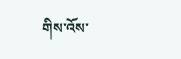གིས་འོས་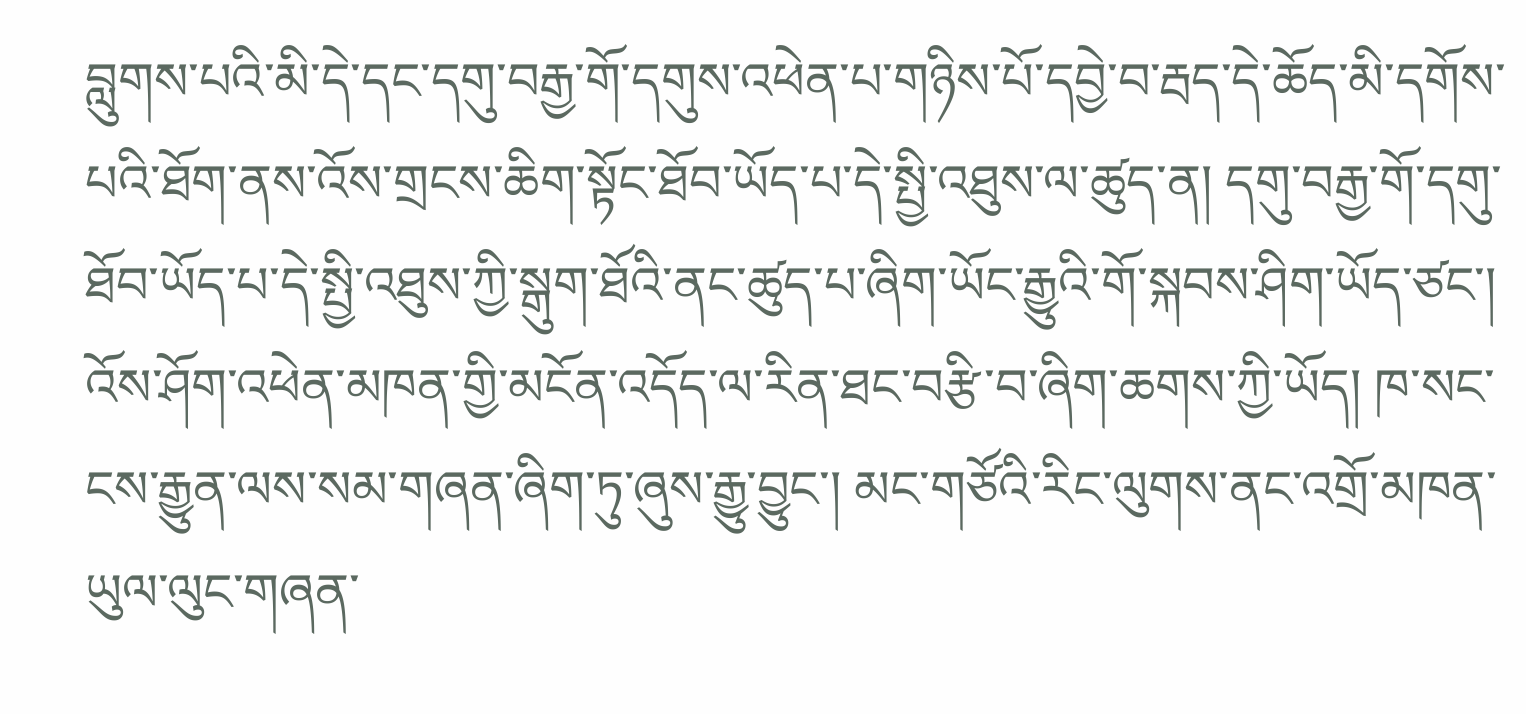བླུགས་པའི་མི་དེ་དང་དགུ་བརྒྱ་གོ་དགུས་འཕེན་པ་གཉིས་པོ་དབྱེ་བ་རྦད་དེ་ཆོད་མི་དགོས་པའི་ཐོག་ནས་འོས་གྲངས་ཆིག་སྟོང་ཐོབ་ཡོད་པ་དེ་སྤྱི་འཐུས་ལ་ཚུད་ན། དགུ་བརྒྱ་གོ་དགུ་ཐོབ་ཡོད་པ་དེ་སྤྱི་འཐུས་ཀྱི་སྒུག་ཐོའི་ནང་ཚུད་པ་ཞིག་ཡོང་རྒྱུའི་གོ་སྐབས་ཤིག་ཡོད་ཙང་། འོས་ཤོག་འཕེན་མཁན་གྱི་མངོན་འདོད་ལ་རིན་ཐང་བརྩི་བ་ཞིག་ཆགས་ཀྱི་ཡོད། ཁ་སང་ངས་རྒྱུན་ལས་སམ་གཞན་ཞིག་ཏུ་ཞུས་རྒྱུ་བྱུང་། མང་གཙོའི་རིང་ལུགས་ནང་འགྲོ་མཁན་ཡུལ་ལུང་གཞན་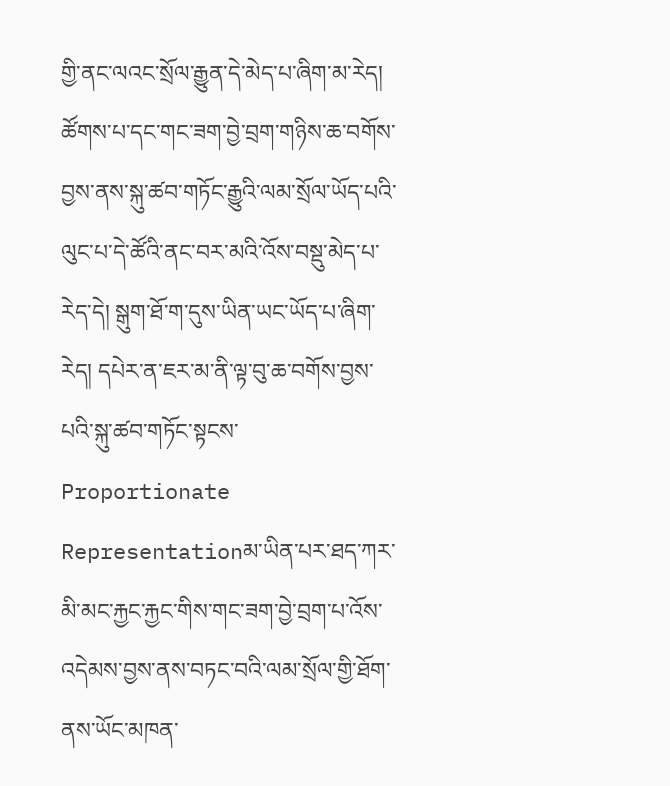གྱི་ནང་ལའང་སྲོལ་རྒྱུན་དེ་མེད་པ་ཞིག་མ་རེད། ཚོགས་པ་དང་གང་ཟག་བྱེ་བྲག་གཉིས་ཆ་བགོས་བྱས་ནས་སྐུ་ཚབ་གཏོང་རྒྱུའི་ལམ་སྲོལ་ཡོད་པའི་ལུང་པ་དེ་ཚོའི་ནང་བར་མའི་འོས་བསྡུ་མེད་པ་རེད་དེ། སྒུག་ཐོ་ག་དུས་ཡིན་ཡང་ཡོད་པ་ཞིག་རེད། དཔེར་ན་ཇར་མ་ནི་ལྟ་བུ་ཆ་བགོས་བྱས་པའི་སྐུ་ཚབ་གཏོང་སྟངས་Proportionate Representationམ་ཡིན་པར་ཐད་ཀར་མི་མང་རྐྱང་རྐྱང་གིས་གང་ཟག་བྱེ་བྲག་པ་འོས་འདེམས་བྱས་ནས་བཏང་བའི་ལམ་སྲོལ་གྱི་ཐོག་ནས་ཡོང་མཁན་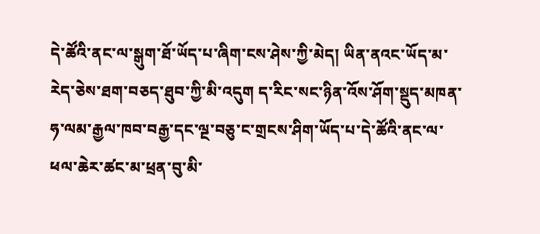དེ་ཚོའི་ནང་ལ་སྒུག་ཐོ་ཡོད་པ་ཞིག་ངས་ཤེས་ཀྱི་མེད། ཡིན་ནའང་ཡོད་མ་རེད་ཅེས་ཐག་བཅད་ཐུབ་ཀྱི་མི་འདུག ད་རིང་སང་ཉིན་འོས་ཤོག་སྡུད་མཁན་ཧ་ལམ་རྒྱལ་ཁབ་བརྒྱ་དང་ལྔ་བཅུ་ང་གྲངས་ཤིག་ཡོད་པ་དེ་ཚོའི་ནང་ལ་ཕལ་ཆེར་ཚང་མ་ཕྲན་བུ་མི་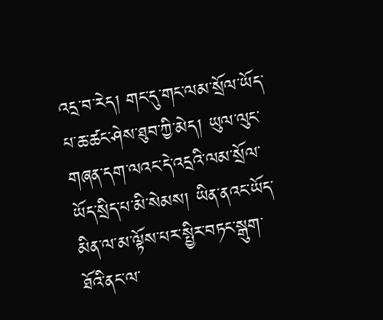འདྲ་བ་རེད། གང་དུ་གང་ལམ་སྲོལ་ཡོད་པ་ཆ་ཚང་ཤེས་ཐུབ་ཀྱི་མེད། ཡུལ་ལུང་གཞན་དག་ལའང་དེ་འདྲའི་ལམ་སྲོལ་ཡོད་སྲིད་པ་མི་སེམས། ཡིན་ནའང་ཡོད་མིན་ལ་མ་ལྟོས་པར་སྤྱིར་བཏང་སྒུག་ཐོའི་ནང་ལ་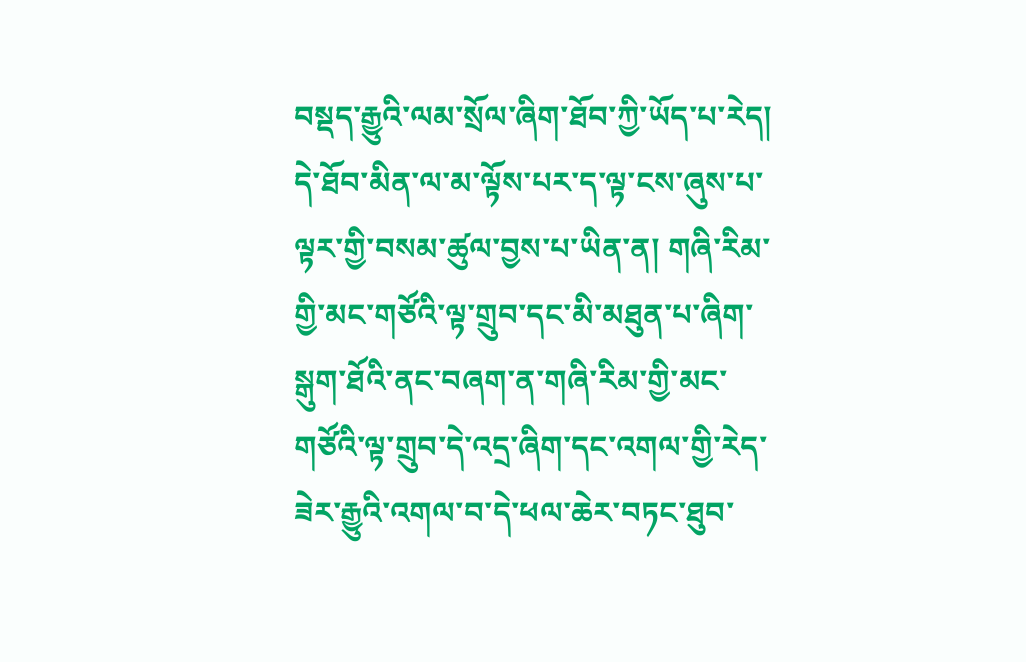བསྡད་རྒྱུའི་ལམ་སྲོལ་ཞིག་ཐོབ་ཀྱི་ཡོད་པ་རེད། དེ་ཐོབ་མིན་ལ་མ་ལྟོས་པར་ད་ལྟ་ངས་ཞུས་པ་ལྟར་གྱི་བསམ་ཚུལ་བྱས་པ་ཡིན་ན། གཞི་རིམ་གྱི་མང་གཙོའི་ལྟ་གྲུབ་དང་མི་མཐུན་པ་ཞིག་སྒུག་ཐོའི་ནང་བཞག་ན་གཞི་རིམ་གྱི་མང་གཙོའི་ལྟ་གྲུབ་དེ་འདྲ་ཞིག་དང་འགལ་གྱི་རེད་ཟེར་རྒྱུའི་འགལ་བ་དེ་ཕལ་ཆེར་བཏང་ཐུབ་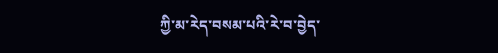ཀྱི་མ་རེད་བསམ་པའི་རེ་བ་བྱེད་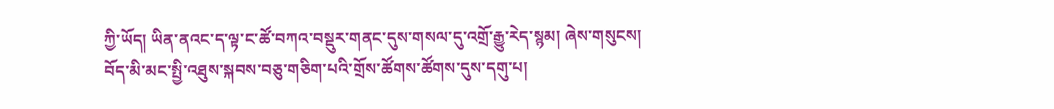ཀྱི་ཡོད། ཡིན་ནའང་ད་ལྟ་ང་ཚོ་བཀའ་བསྡུར་གནང་དུས་གསལ་དུ་འགྲོ་རྒྱུ་རེད་སྙམ། ཞེས་གསུངས།
བོད་མི་མང་སྤྱི་འཐུས་སྐབས་བཅུ་གཅིག་པའི་གྲོས་ཚོགས་ཚོགས་དུས་དགུ་པ།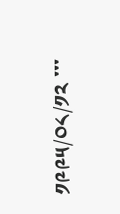༡༩༩༥/༠༨/༡༢ ་་་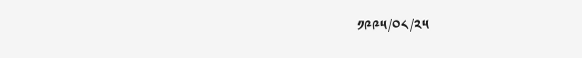༡༩༩༥/༠༨/༢༥